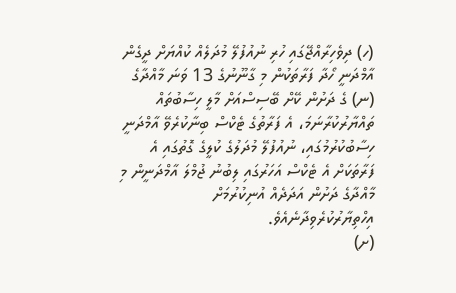(ހ) ދިވެހިރާއްޖޭގައި ހުރި ނުއުފުލޭ މުދަލެއް ކުއްޔަށް ދީގެން އާމްދަނީ ހޯދާ ފަރާތަކުން މި ގާނޫނުގެ 13 ވަނަ މާއްދާގެ  (ނ) ގެ ދަށުން ކޭށް ބޭސިސްއަށް މާލީ ހިސާބުތައް ތައްޔާރުކުރާނަމަ، އެ ފަރާތުގެ ޓެކްސް ބިނާކުރެވޭ އާމްދަނީ ހިސާބުކުރުމުގައި، ނުއުފުލޭ މުދަލުގެ ކުލީގެ ގޮތުގައި އެ ފަރާތަކަށް އެ ޓެކްސް އަހަރުގައި ލިބުނު ޖުމްލަ އާމްދަނީން މި މާއްދާގެ ދަށުން އަދަދެއް އުނިކުރުމަށް އިހްތިޔާރުކުރެވިދާނެއެވެ.
(ށ)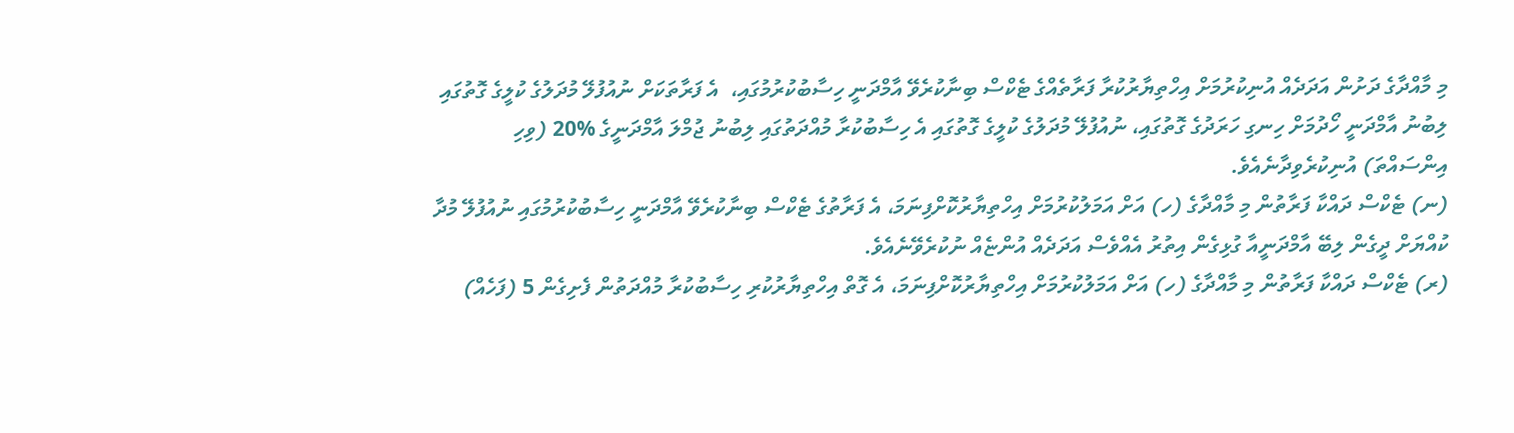މި މާއްދާގެ ދަށުން އަދަދެއް އުނިކުރުމަށް އިހްތިޔާރުކުރާ ފަރާތެއްގެ ޓެކްސް ބިނާކުރެވޭ އާމްދަނީ ހިސާބުކުރުމުގައި،  އެ ފަރާތަކަށް ނުއުފުލޭ މުދަލުގެ ކުލީގެ ގޮތުގައި ލިބުނު އާމްދަނީ ހޯދުމަށް ހިނގި ހަރަދުގެ ގޮތުގައި، ނުއުފުލޭ މުދަލުގެ ކުލީގެ ގޮތުގައި އެ ހިސާބުކުރާ މުއްދަތުގައި ލިބުނު ޖުމްލަ އާމްދަނީގެ %20 (ވިހި އިންސައްތަ) އުނިކުރެވިދާނެއެވެ.
(ނ) ޓެކްސް ދައްކާ ފަރާތުން މި މާއްދާގެ (ހ) އަށް އަމަލުކުރުމަށް އިހްތިޔާރުކޮށްފިނަމަ، އެ ފަރާތުގެ ޓެކްސް ބިނާކުރެވޭ އާމްދަނީ ހިސާބުކުރުމުގައި ނުއުފުލޭ މުދާ ކުއްޔަށް ދީގެން ލިބޭ އާމްދަނީއާ ގުޅިގެން އިތުރު އެއްވެސް އަދަދެއް އުންޏެއް ނުކުރެވޭނެއެވެ.
(ރ) ޓެކްސް ދައްކާ ފަރާތުން މި މާއްދާގެ (ހ) އަށް އަމަލުކުރުމަށް އިހްތިޔާރުކޮށްފިނަމަ، އެ ގޮތް އިހްތިޔާރުކުރި ހިސާބުކުރާ މުއްދަތުން ފެށިގެން 5 (ފަހެއް)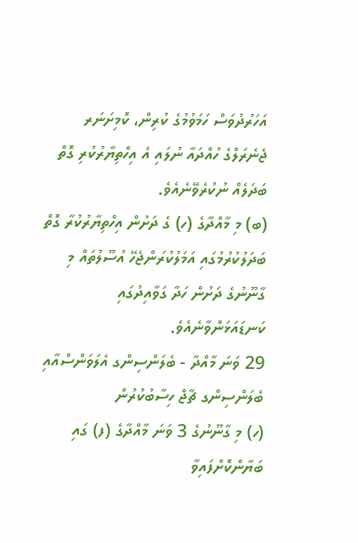އަހަރުދުވަސް ހަމަވުމުގެ ކުރިން، ކޮމިށަނަރ ޖެނެރަލްގެ ހުއްދައާ ނުލައި އެ އިހްތިޔާރުކުރި ގޮތް ބަދަލެއް ނުކުރެވޭނެއެވެ.
(ބ) މި މާއްދާގެ (ހ) ގެ ދަށުން އިހްތިޔާރުކުރާ ގޮތް ބަދަލުކުރުމުގައި އަމަލުކުރަންޖެހޭ އުސޫލުތައް މި ގާނޫނުގެ ދަށުން ހަދާ ގަވާއިދުގައި ކަނޑައަޅަންވާނެއެވެ.
29 ވަނަ މާއްދާ - ބެލަންސިންގ އެލަވަންސްއާއި ބެލަންސިންގ ޗާޖް ހިސާބުކުރުން
(ހ) މި ގާނޫނުގެ 3 ވަނަ މާއްދާގެ (ފ) ގައި ބަޔާންކޮށްފައިވާ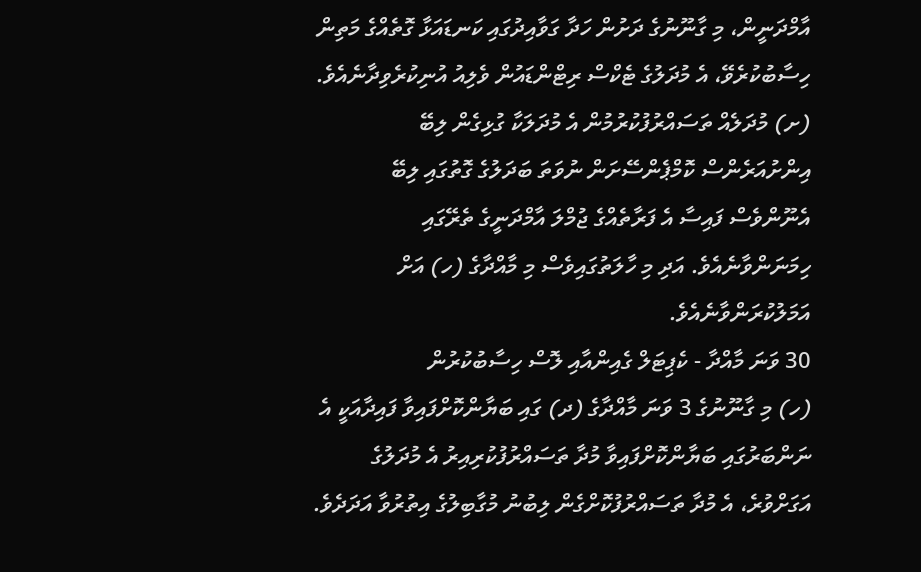އާމްދަނީން، މި ގާނޫނުގެ ދަށުން ހަދާ ގަވާއިދުގައި ކަނޑައަޅާ ގޮތެއްގެ މަތިން ހިސާބުކުރެވޭ، އެ މުދަލުގެ ޓެކްސް ރިޓްންޑައުން ވެލިއު އުނިކުރެވިދާނެއެވެ.
(ށ) މުދަލެއް ތަސައްރުފުކުރުމުން އެ މުދަލަކާ ގުޅިގެން ލިބޭ އިންށުއަރެންސް ކޮމްޕެންސޭށަން ނުވަތަ ބަދަލުގެ ގޮތުގައި ލިބޭ އެނޫންވެސް ފައިސާ އެ ފަރާތެއްގެ ޖުމްލަ އާމްދަނީގެ ތެރޭގައި ހިމަނަންވާނެއެވެ. އަދި މި ހާލަތުގައިވެސް މި މާއްދާގެ (ހ) އަށް އަމަލުކުރަންވާނެއެވެ.
30 ވަނަ މާއްދާ - ކެޕިޓަލް ގެއިންއާއި ލޮސް ހިސާބުކުރުން
(ހ) މި ގާނޫނުގެ 3 ވަނަ މާއްދާގެ (ދ) ގައި ބަޔާންކޮށްފައިވާ ފައިދާއަކީ އެ ނަންބަރުގައި ބަޔާންކޮށްފައިވާ މުދާ ތަސައްރުފުކުރިއިރު އެ މުދަލުގެ އަގަށްވުރެ، އެ މުދާ ތަސައްރުފުކޮށްގެން ލިބުނު މުގާބިލުގެ އިތުރުވާ އަދަދެވެ.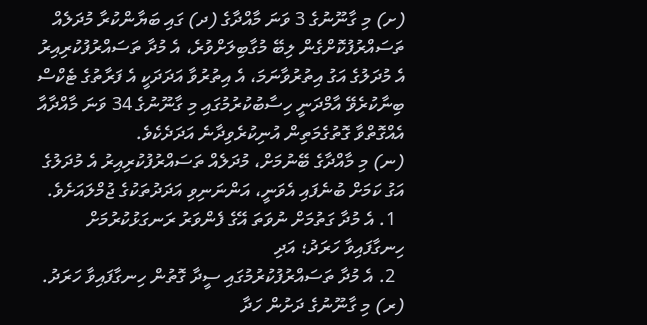(ށ) މި ގާނޫނުގެ 3 ވަނަ މާއްދާގެ (ދ) ގައި ބަޔާންކުރާ މުދަލެއް ތަސައްރުފުކޮށްގެން ލިބޭ މުގާބިލަށްވުރެ، އެ މުދާ ތަސައްރުފުކުރިއިރު އެ މުދަލުގެ އަގު އިތުރުވާނަމަ، އެ އިތުރުވާ އަދަދަކީ އެ ފަރާތުގެ ޓެކްސް ބިނާކުރެވޭ އާމްދަނީ ހިސާބުކުރުމުގައި މި ގާނޫނުގެ 34 ވަނަ މާއްދާއާ އެއްގޮތްވާ ގޮތުގެމަތިން އުނިކުރެވިދާނެ އަދަދެކެވެ.
(ނ) މި މާއްދާގެ ބޭނުމަށް، މުދަލެއް ތަސައްރުފުކުރިއިރު އެ މުދަލުގެ އަގު ކަމަށް ބުނެފައި އެވަނީ، އަންނަނިވި އަދަދުތަކުގެ ޖުމްލައަށެވެ.
  1. އެ މުދާ ގަތުމަށް ނުވަތަ އޭގެ ފެންވަރު ރަނގަޅުކުރުމަށް ހިނގާފައިވާ ހަރަދު؛ އަދި
  2. އެ މުދާ ތަސައްރުފުކުރުމުގައި ސީދާ ގޮތުން ހިނގާފައިވާ ހަރަދު.
(ރ) މި ގާނޫނުގެ ދަށުން ހަދާ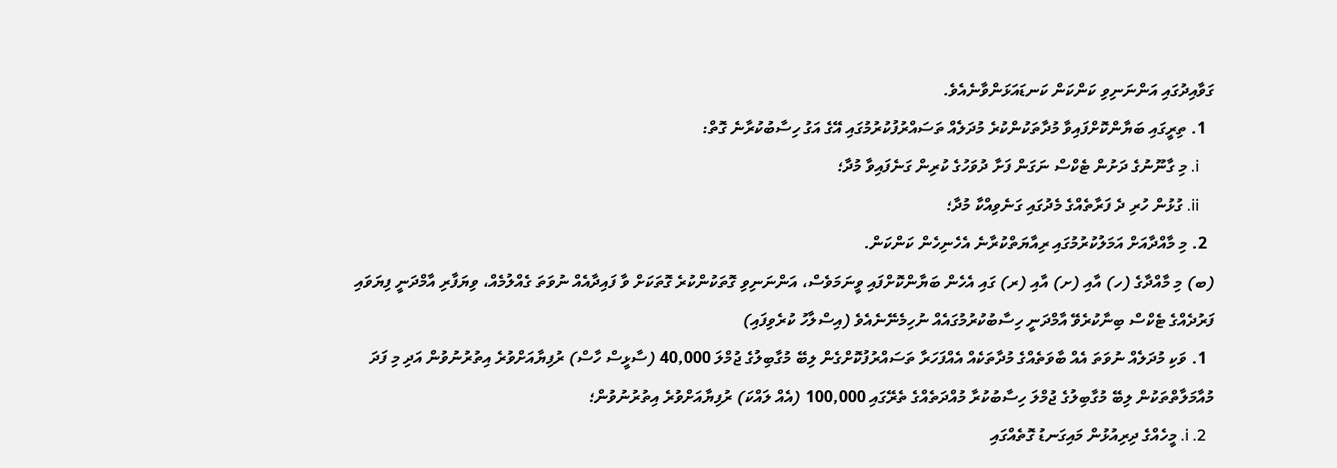ގަވާއިދުގައި އަންނަނިވި ކަންކަން ކަނޑައަޅަންވާނެއެވެ.
  1. ތިރީގައި ބަޔާންކޮށްފައިވާ މުދާތަކުންކުރެ މުދަލެއް ތަސައްރުފުކުރުމުގައި އޭގެ އަގު ހިސާބުކުރާނެ ގޮތް:
    i. މި ގާނޫނުގެ ދަށުން ޓެކްސް ނަގަން ފަށާ ދުވަހުގެ ކުރިން ގަނެފައިވާ މުދާ؛
    ii. ގުޅުން ހުރި ދެ ފަރާތެއްގެ މެދުގައި ގަނެވިއްކާ މުދާ؛
  2. މި މާއްދާއަށް އަމަލުކުރުމުގައި ރިއާޔަތްކުރާނެ އެހެނިހެން ކަންކަން.
(ބ) މި މާއްދާގެ (ހ) އާއި (ށ) އާއި (ރ) ގައި އެހެން ބަޔާންކޮށްފައި ވީނަމަވެސް، އަންނަނިވި ގޮތަކުންކުރެ ގޮތަކަށް ވާ ފައިދާއެއް ނުވަތަ ގެއްލުމެއް، ވިޔަފާރި އާމްދަނީ ފިޔަވައި ފަރުދެއްގެ ޓެކްސް ބިނާކުރެވޭ އާމްދަނީ ހިސާބުކުރުމުގައެއް ނުހިމެނޭނެއެވެ (އިސްލާހު ކުރެވިފައި)
  1. ވަކި މުދަލެއް ނުވަތަ އެއް ބާވަތެއްގެ މުދާތަކެއް އެއްފަހަރާ ތަސައްރުފުކޮށްގެން ލިބޭ މުގާބިލުގެ ޖުމްލަ 40,000 (ސާޅީސް ހާސް) ރުފިޔާއަށްވުރެ އިތުރުނުވުން އަދި މި ފަދަ މުއާމަލާތްތަކުން ލިބޭ މުގާބިލުގެ ޖުމްލަ ހިސާބުކުރާ މުއްދަތެއްގެ ތެރޭގައި 100,000 (އެއް ލައްކަ) ރުފިޔާއަށްވުރެ އިތުރުނުވުން؛
  2. i. މީހެއްގެ ދިރިއުޅުން މައިގަނޑު ގޮތެއްގައި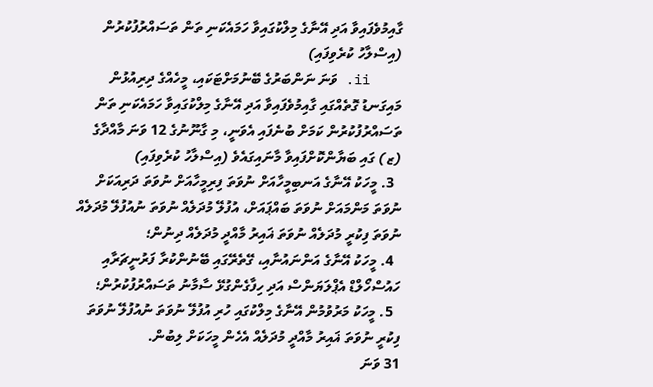ގާއިމުވެފައިވާ އަދި އޭނާގެ މިލްކުގައިވާ ހަމައެކަނި ތަން ތަސައްރުފުކުރުން (އިސްލާހު ކުރެވިފައި)
    ii. ވަނަ ނަންބަރުގެ ބޭނުމަށްޓަކައި، މީހެއްގެ ދިރިއުޅުން މައިގަނޑު ގޮތެއްގައި ގާއިމުވެފައިވާ އަދި އޭނާގެ މިލްކުގައިވާ ހަމައެކަނި ތަން ތަސައްރުފުކުރުން ކަމަށް ބުނެފައި އެވަނީ، މި ގާނޫނުގެ 12 ވަނަ މާއްދާގެ (ޒ) ގައި ބަޔާންކޮށްފައިވާ މާނައިގައެވެ (އިސްލާހު ކުރެވިފައި)
  3. މީހަކު އޭނާގެ އަނބިމީހާއަށް ނުވަތަ ފިރިމީހާއަށް ނުވަތަ ދަރިއަކަށް ނުވަތަ މަންމައަށް ނުވަތަ ބައްޕައަށް، އުފުލޭ މުދަލެއް ނުވަތަ ނުއުފުލޭ މުދަލެއް ނުވަތަ ފިކުރީ މުދަލެއް ނުވަތަ ޣައިރު މާއްދީ މުދަލެއް ދިނުން؛
  4. މީހަކު އޭނާގެ އަންނައުނާއި، ގޭތެރޭގައި ބޭނުންކުރާ ފަރުނީޗަރާއި ހައުސްހޯލްޑް އެޕްލަޔަންސް އަދި ހިފާގެންގުޅޭ ސާމާނު ތަސައްރުފުކުރުން؛
  5. މީހަކު މަރުވުމުން އޭނާގެ މިލްކުގައި ހުރި އުފުލޭ ނުވަތަ ނުއުފުލޭ ނުވަތަ ފިކުރީ ނުވަތަ ޣައިރު މާއްދީ މުދަލެއް އެހެން މީހަކަށް ލިބުން.
31 ވަނަ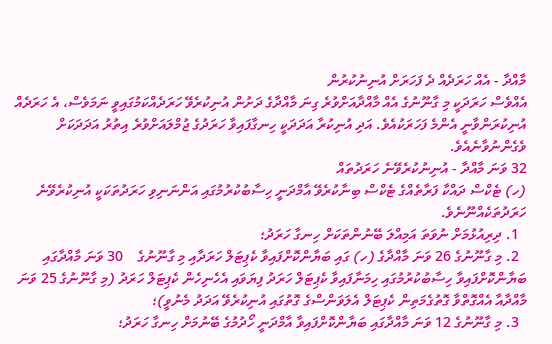މާއްދާ - އެއް ހަރަދެއް ދެ ފަހަރަށް އުނިނުކުރުން
އެއްވެސް ހަރަދަކީ މި ގާނޫނުގެ އެއް މާއްދާއަށްވުރެ ގިނަ މާއްދާގެ ދަށުން އުނިކުރެވޭ ހަރަދެއްކަމުގައިވީ ނަމަވެސް، އެ ހަރަދެއް އުނިކުރަންވާނީ އެންމެ ފަހަރަކުއެވެ. އަދި އުނިކުރާ އަދަދަކީ ހިނގާފައިވާ ހަރަދުގެ ޖުމްލައަށްވުރެ އިތުރު އަދަދަކަށް ވެގެންނުވާނެއެވެ.
32 ވަނަ މާއްދާ - އުނިނުކުރެވޭނެ ހަރަދުތައް
(ހ) ޓެކްސް ދައްކާ ފަރާތެއްގެ ޓެކްސް ބިނާކުރެވޭ އާމްދަނީ ހިސާބުކުރުމުގައި އަންނަނިވި ހަރަދުތަކަކީ އުނިކުރެވޭނެ ހަރަދުތަކެއްނޫނެވެ.
  1. ދިރިއުޅުމަށް ނުވަތަ އަމިއްލަ ބޭނުންތަކަށް ހިނގާ ހަރަދު؛
  2. މި ގާނޫނުގެ 26 ވަނަ މާއްދާގެ (ހ) ގައި ބަޔާންކޮށްފައިވާ ކެޕިޓަލް ހަރަދާއި މި ގާނޫނުގެ    30 ވަނަ މާއްދާގައި ބަޔާންކޮށްފައިވާ ހިސާބުކުރުމުގައި ހިމަނާފައިވާ ކެޕިޓަލް ހަރަދު ފިޔަވައި އެހެނިހެން ކެޕިޓަލް ހަރަދު (މި ގާނޫނުގެ 25 ވަނަ މާއްދާއާ އެއްގޮތްވާ ގޮތުގެމަތިން ކެޕިޓަލް އެލަވަންސްގެ ގޮތުގައި އުނިކުރެވޭ އަދަދު މެނުވީ)؛
  3. މި ގާނޫނުގެ 12 ވަނަ މާއްދާގައި ބަޔާންކޮށްފައިވާ އާމްދަނީ ހޯދުމުގެ ބޭނުމަށް ހިނގާ ހަރަދު؛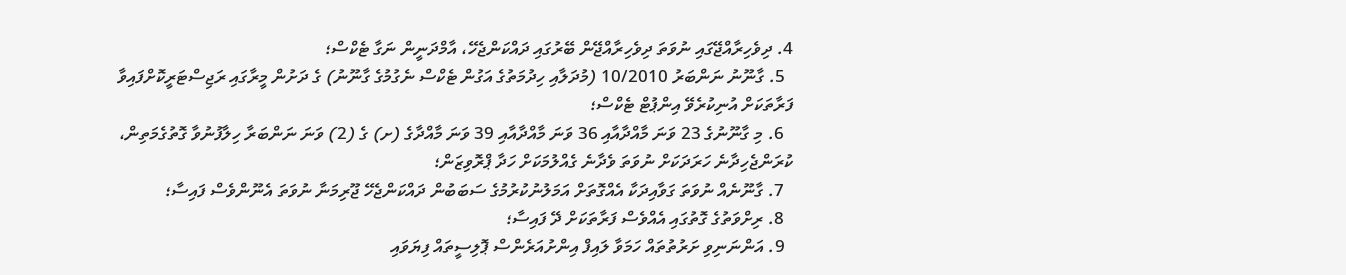4. ދިވެހިރާއްޖޭގައި ނުވަތަ ދިވެހިރާއްޖޭން ބޭރުގައި ދައްކަންޖެހޭ، އާމްދަނީން ނަގާ ޓެކްސް؛
  5. ގާނޫނު ނަންބަރު 10/2010 (މުދަލާއި ހިދުމަތުގެ އަގުން ޓެކްސް ނެގުމުގެ ގާނޫނު) ގެ ދަށުން މީރާގައި ރަޖިސްޓަރީކޮށްފައިވާ ފަރާތަކަށް އުނިކުރެވޭ އިންޕުޓް ޓެކްސް؛
  6. މި ގާނޫނުގެ 23 ވަނަ މާއްދާއާއި 36 ވަނަ މާއްދާއާއި 39 ވަނަ މާއްދާގެ (ށ) ގެ (2) ވަނަ ނަންބަރާ ހިލާފުނުވާ ގޮތުގެމަތިން، ކުރަންޖެހިދާނެ ހަރަދަކަށް ނުވަތަ ވެދާނެ ގެއްލުމަކަށް ހަދާ ޕްރޮވިޒަން؛
  7. ގާނޫނެއް ނުވަތަ ގަވާއިދަކާ އެއްގޮތަށް އަމަލުނުކުރުމުގެ ސަބަބުން ދައްކަންޖެހޭ ޖޫރިމަނާ ނުވަތަ އެނޫންވެސް ފައިސާ؛
  8. ރިށްވަތުގެ ގޮތުގައި އެއްވެސް ފަރާތަކަށް ދޭ ފައިސާ؛
  9. އަންނަނިވި ށަރުތުތައް ހަމަވާ ލައިފް އިންށުއަރެންސް ޕޮލިސީތައް ފިޔަވައި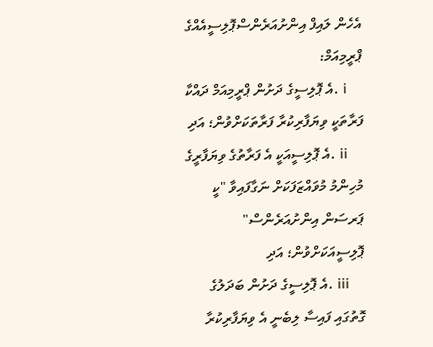އެހެން ލައިފް އިންށުއަރެންސްޕޮލިސީއެއްގެ ޕްރީމިއަމް:
    i .އެ ޕޮލިސީގެ ދަށުން ޕްރީމިއަމް ދައްކާ ފަރާތަކީ ވިޔަފާރިކުރާ ފަރާތަކަށްވުން؛ އަދި
    ii .އެ ޕޮލިސީއަކީ އެ ފަރާތުގެ ވިޔަފާރީގެ މުހިންމު މުވައްޒަފަކަށް ނަގާފައިވާ "ކީ ޕަރސަން އިންށުއަރެންސް" ޕޮލިސީއަކަށްވުން؛ އަދި
    iii .އެ ޕޮލިސީގެ ދަށުން ބަދަލުގެ ގޮތުގައި ފައިސާ ލިބެނީ އެ ވިޔަފާރިކުރާ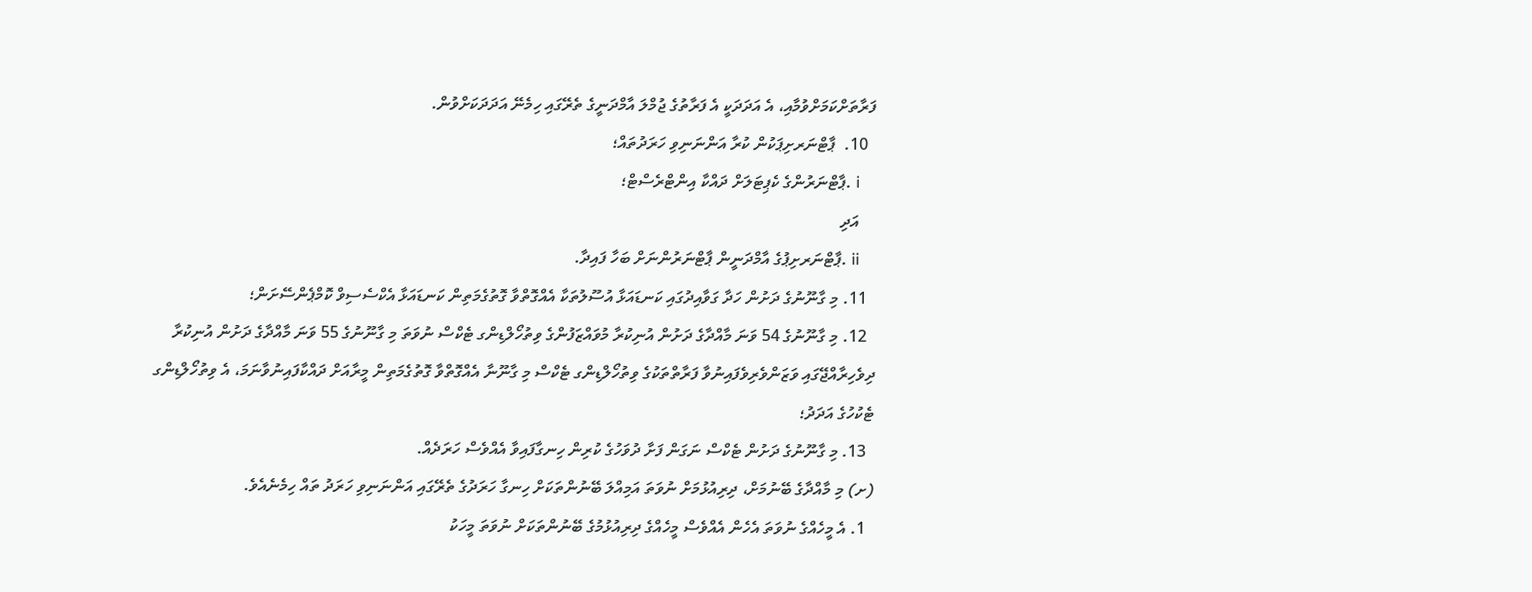ފަރާތަށްކަމަށްވުމާއި، އެ އަދަދަކީ އެ ފަރާތުގެ ޖުމްލަ އާމްދަނީގެ ތެރޭގައި ހިމެނޭ އަދަދަކަށްވުން.
  10.  ޕާޓްނަރށިޕަކުން ކުރާ އަންނަނިވި ހަރަދުތައް؛
    i .ޕާޓްނަރުންގެ ކެޕިޓަލަށް ދައްކާ އިންޓްރެސްޓް؛
    އަދި
    ii .ޕާޓްނަރށިޕުގެ އާމްދަނީން ޕާޓްނަރުންނަށް ބަހާ ފައިދާ.
  11. މި ގާނޫނުގެ ދަށުން ހަދާ ގަވާއިދުގައި ކަނޑައަޅާ އުސޫލުތަކާ އެއްގޮތްވާ ގޮތުގެމަތިން ކަނޑައަޅާ އެކްސެސިވް ކޮމްޕެންސޭށަން؛
  12. މި ގާނޫނުގެ 54 ވަނަ މާއްދާގެ ދަށުން އުނިކުރާ މުވައްޒަފުންގެ ވިތުހޯލްޑިންގ ޓެކްސް ނުވަތަ މި ގާނޫނުގެ 55 ވަނަ މާއްދާގެ ދަށުން އުނިކުރާ ދިވެހިރާއްޖޭގައި ވަޒަންވެރިވެފައިނުވާ ފަރާތްތަކުގެ ވިތުހޯލްޑިންގ ޓެކްސް މި ގާނޫނާ އެއްގޮތްވާ ގޮތުގެމަތިން މީރާއަށް ދައްކާފައިނުވާނަމަ، އެ ވިތުހޯލްޑިންގ ޓެކުހުގެ އަދަދު؛
  13. މި ގާނޫނުގެ ދަށުން ޓެކްސް ނަގަން ފަށާ ދުވަހުގެ ކުރިން ހިނގާފައިވާ އެއްވެސް ހަރަދެއް.
(ށ) މި މާއްދާގެ ބޭނުމަށް، ދިރިއުޅުމަށް ނުވަތަ އަމިއްލަ ބޭނުންތަކަށް ހިނގާ ހަރަދުގެ ތެރޭގައި އަންނަނިވި ހަރަދު ތައް ހިމެނެއެވެ.
  1. އެ މީހެއްގެ ނުވަތަ އެހެން އެއްވެސް މީހެއްގެ ދިރިއުޅުމުގެ ބޭނުންތަކަށް ނުވަތަ މީހަކު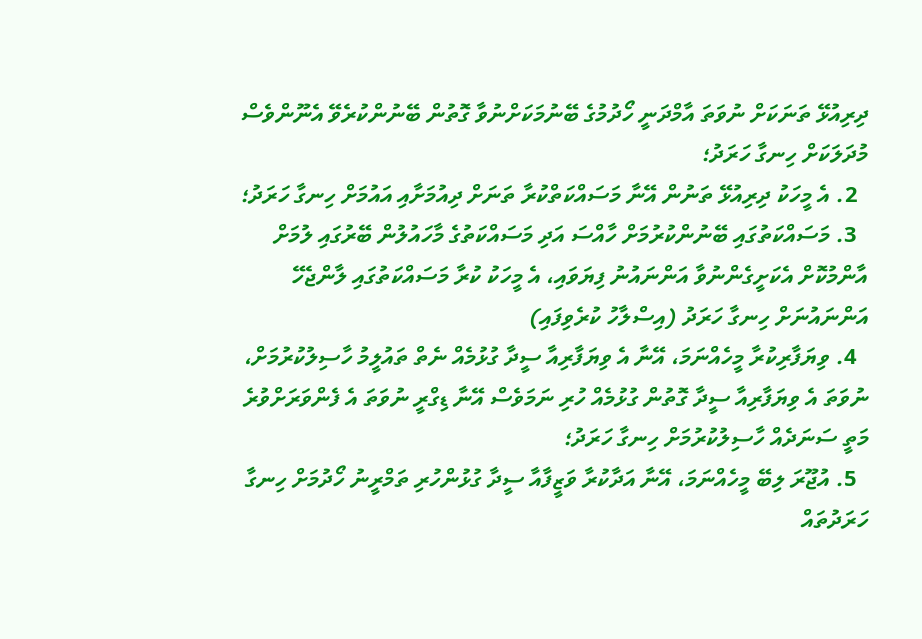ދިރިއުޅޭ ތަނަކަށް ނުވަތަ އާމްދަނީ ހޯދުމުގެ ބޭނުމަކަށްނުވާ ގޮތުން ބޭނުންކުރެވޭ އެނޫންވެސް މުދަލަކަށް ހިނގާ ހަރަދު؛
  2. އެ މީހަކު ދިރިއުޅޭ ތަނުން އޭނާ މަސައްކަތްކުރާ ތަނަށް ދިއުމަށާއި އައުމަށް ހިނގާ ހަރަދު؛
  3. މަސައްކަތުގައި ބޭނުންކުރުމަށް ހާއްސަ އަދި މަސައްކަތުގެ މާހައުލުން ބޭރުގައި ލުމަށް އާންމުކޮށް އެކަށީގެންނުވާ އަންނައުނު ފިޔަވައި، އެ މީހަކު ކުރާ މަސައްކަތުގައި ލާންޖެހޭ އަންނައުނަށް ހިނގާ ހަރަދު (އިސްލާހު ކުރެވިފައި)
  4. ވިޔަފާރިކުރާ މީހެއްނަމަ، އޭނާ އެ ވިޔަފާރިއާ ސީދާ ގުޅުމެއް ނެތް ތައުލީމު ހާސިލުކުރުމަށް، ނުވަތަ އެ ވިޔަފާރިއާ ސީދާ ގޮތުން ގުޅުމެއް ހުރި ނަމަވެސް އޭނާ ޑިގްރީ ނުވަތަ އެ ފެންވަރަށްވުރެ މަތީ ސަނަދެއް ހާސިލުކުރުމަށް ހިނގާ ހަރަދު؛
  5. އުޖޫރަ ލިބޭ މީހެއްނަމަ، އޭނާ އަދާކުރާ ވަޒީފާއާ ސީދާ ގުޅުންހުރި ތަމްރީނު ހޯދުމަށް ހިނގާ ހަރަދުތައް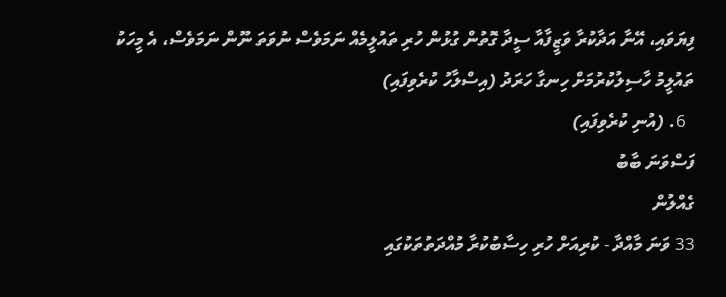ފިޔަވައި، އޭނާ އަދާކުރާ ވަޒީފާއާ ސީދާ ގޮތުން ގުޅުން ހުރި ތައުލީމެއް ނަމަވެސް ނުވަތަ ނޫން ނަމަވެސް، އެ މީހަކު ތައުލީމު ހާސިލުކުރުމަށް ހިނގާ ހަރަދު (އިސްލާހު ކުރެވިފައި)
  6. (އުނި ކުރެވިފައި)
ފަސްވަނަ ބާބު
ގެއްލުން
33 ވަނަ މާއްދާ - ކުރިއަށް ހުރި ހިސާބުކުރާ މުއްދަތުތަކުގައި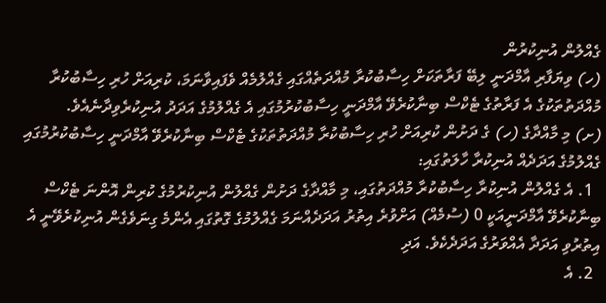ގެއްލުން އުނިކުރުން
(ހ) ވިޔަފާރި އާމްދަނީ ލިބޭ ފަރާތަކަށް ހިސާބުކުރާ މުއްދަތެއްގައި ގެއްލުމެއް ވެފައިވާނަމަ، ކުރިއަށް ހުރި ހިސާބުކުރާ މުއްދަތުތަކުގެ އެ ފަރާތުގެ ޓެކްސް ބިނާކުރެވޭ އާމްދަނީ ހިސާބުކުރުމުގައި އެ ގެއްލުމުގެ އަދަދު އުނިކުރެވިދާނެއެވެ.
(ށ) މި މާއްދާގެ (ހ) ގެ ދަށުން ކުރިއަށް ހުރި ހިސާބުކުރާ މުއްދަތުތަކުގެ ޓެކްސް ބިނާކުރެވޭ އާމްދަނީ ހިސާބުކުރުމުގައި ގެއްލުމުގެ އަދަދެއް އުނިކުރާ ހާލަތުގައި:
  1. އެ ގެއްލުން އުނިކުރާ ހިސާބުކުރާ މުއްދަތުގައި، މި މާއްދާގެ ދަށުން ގެއްލުން އުނިކުރުމުގެ ކުރިން އޮންނަ ޓެކްސް ބިނާކުރެވޭ އާމްދަނީއަކީ 0 (ސުމެއް) އަށްވުރެ އިތުރު އަދަދެއްނަމަ ގެއްލުމުގެ ގޮތުގައި އެންމެ ގިނަވެގެން އުނިކުރެވޭނީ އެ އިތުރުވި އަދަދާ އެއްވަރުގެ އަދަދެކެވެ. އަދި
  2. އެ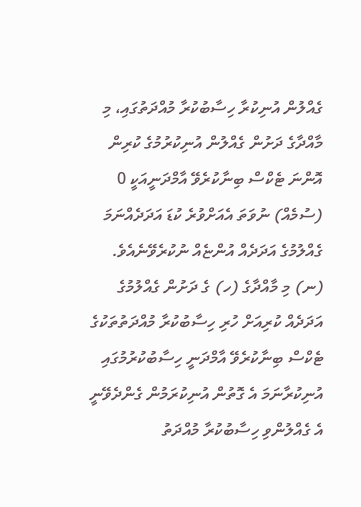ގެއްލުން އުނިކުރާ ހިސާބުކުރާ މުއްދަތުގައި، މި މާއްދާގެ ދަށުން ގެއްލުން އުނިކުރުމުގެ ކުރިން އޮންނަ ޓެކްސް ބިނާކުރެވޭ އާމްދަނީއަކީ 0 (ސުމެއް) ނުވަތަ އެއަށްވުރެ ކުޑަ އަދަދެއްނަމަ ގެއްލުމުގެ އަދަދެއް އުންޏެއް ނުކުރެވޭނެއެވެ.
(ނ) މި މާއްދާގެ (ހ) ގެ ދަށުން ގެއްލުމުގެ އަދަދެއް ކުރިއަށް ހުރި ހިސާބުކުރާ މުއްދަތުތަކުގެ ޓެކްސް ބިނާކުރެވޭ އާމްދަނީ ހިސާބުކުރުމުގައި އުނިކުރާނަމަ އެ ގޮތުން އުނިކުރަމުން ގެންދެވޭނީ އެ ގެއްލުންވި ހިސާބުކުރާ މުއްދަތު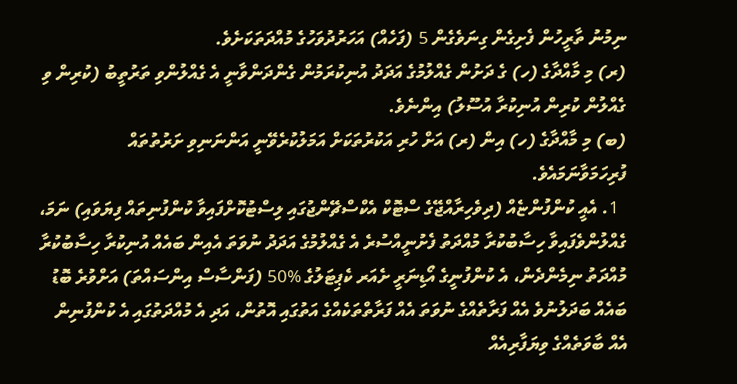ނިމުނު ތާރީހުން ފެށިގެން ގިނަވެގެން 5 (ފަހެއް) އަހަރުދުވަހުގެ މުއްދަތަކަށެވެ.
(ރ) މި މާއްދާގެ (ހ) ގެ ދަށުން ގެއްލުމުގެ އަދަދު އުނިކުރަމުން ގެންދަންވާނީ އެ ގެއްލުންވި ތަރުތީބު (ކުރިން ވި ގެއްލުން ކުރިން އުނިކުރާ އުސޫލު) އިންނެވެ.
(ބ) މި މާއްދާގެ (ހ) އިން (ރ) އަށް ހުރި އަކުރުތަކަށް އަމަލުކުރެވޭނީ އަންނަނިވި ށަރުތުތައް ފުރިހަމަވާނަމައެވެ.
  1. އެއީ ކުންފުންޏެއް (ދިވެހިރާއްޖޭގެ ސްޓޮކް އެކްސްޗޭންޖުގައި ލިސްޓުކޮށްފައިވާ ކުންފުނިތައް ފިޔަވައި) ނަމަ، ގެއްލުންވެފައިވާ ހިސާބުކުރާ މުއްދަތު ފެށުނީއްސުރެ އެ ގެއްލުމުގެ އަދަދު ނުވަތަ އެއިން ބައެއް އުނިކުރާ ހިސާބުކުރާ މުއްދަތު ނިމެންދެން، އެ ކުންފުނީގެ އޯޑިނަރީ ށެއަރ ކެޕިޓަލުގެ %50 (ފަންސާސް އިންސައްތަ) އަށްވުރެ ބޮޑު ބައެއް ބަދަލުނުވެ އެއް ފަރާތެއްގެ ނުވަތަ އެއް ފަރާތްތަކެއްގެ އަތުގައި އޮތުން، އަދި އެ މުއްދަތުގައި އެ ކުންފުނިން އެއް ބާވަތެއްގެ ވިޔަފާރިއެއް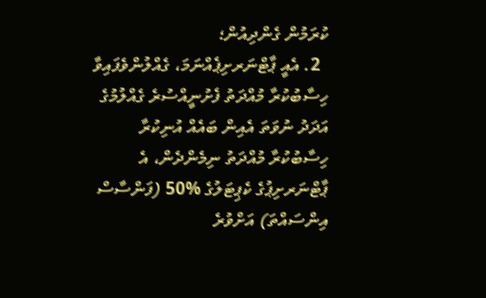ކުރަމުން ގެންދިއުން؛
  2. އެއީ ޕާޓްނަރށިޕެއްނަމަ، ގެއްލުންވެފައިވާ ހިސާބުކުރާ މުއްދަތު ފެށުނީއްސުރެ ގެއްލުމުގެ އަދަދު ނުވަތަ އެއިން ބައެއް އުނިކުރާ ހިސާބުކުރާ މުއްދަތު ނިމެންދެން، އެ ޕާޓްނަރށިޕުގެ ކެޕިޓަލުގެ %50 (ފަންސާސް އިންސައްތަ) އަށްވުރެ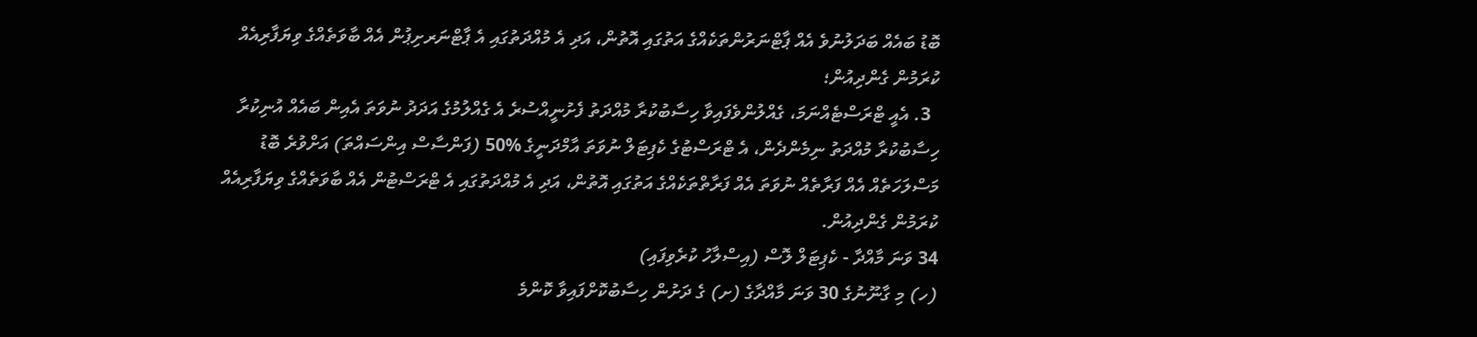ބޮޑު ބައެއް ބަދަލުނުވެ އެއް ޕާޓްނަރުންތަކެއްގެ އަތުގައި އޮތުން، އަދި އެ މުއްދަތުގައި އެ ޕާޓްނަރށިޕުން އެއް ބާވަތެއްގެ ވިޔަފާރިއެއް ކުރަމުން ގެންދިއުން؛
  3. އެއީ ޓްރަސްޓެއްނަމަ، ގެއްލުންވެފައިވާ ހިސާބުކުރާ މުއްދަތު ފެށުނީއްސުރެ އެ ގެއްލުމުގެ އަދަދު ނުވަތަ އެއިން ބައެއް އުނިކުރާ ހިސާބުކުރާ މުއްދަތު ނިމެންދެން، އެ ޓްރަސްޓުގެ ކެޕިޓަލް ނުވަތަ އާމްދަނީގެ %50 (ފަންސާސް އިންސައްތަ) އަށްވުރެ ބޮޑު މަސްލަހަތެއް އެއް ފަރާތެއް ނުވަތަ އެއް ފަރާތްތަކެއްގެ އަތުގައި އޮތުން، އަދި އެ މުއްދަތުގައި އެ ޓްރަސްޓުން އެއް ބާވަތެއްގެ ވިޔަފާރިއެއް ކުރަމުން ގެންދިއުން.
34 ވަނަ މާއްދާ - ކެޕިޓަލް ލޮސް (އިސްލާހު ކުރެވިފައި)
(ހ) މި ގާނޫނުގެ 30 ވަނަ މާއްދާގެ (ށ) ގެ ދަށުން ހިސާބުކޮށްފައިވާ ކޮންމެ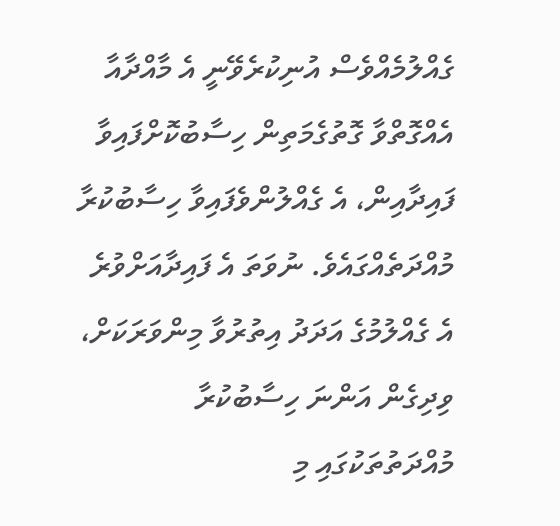ގެއްލުމެއްވެސް އުނިކުރެވޭނީ އެ މާއްދާއާ އެއްގޮތްވާ ގޮތުގެމަތިން ހިސާބުކޮށްފައިވާ ފައިދާއިން، އެ ގެއްލުންވެފައިވާ ހިސާބުކުރާ މުއްދަތެއްގައެވެ. ނުވަތަ އެ ފައިދާއަށްވުރެ އެ ގެއްލުމުގެ އަދަދު އިތުރުވާ މިންވަރަކަށް، ވިދިގެން އަންނަ ހިސާބުކުރާ މުއްދަތުތަކުގައި މި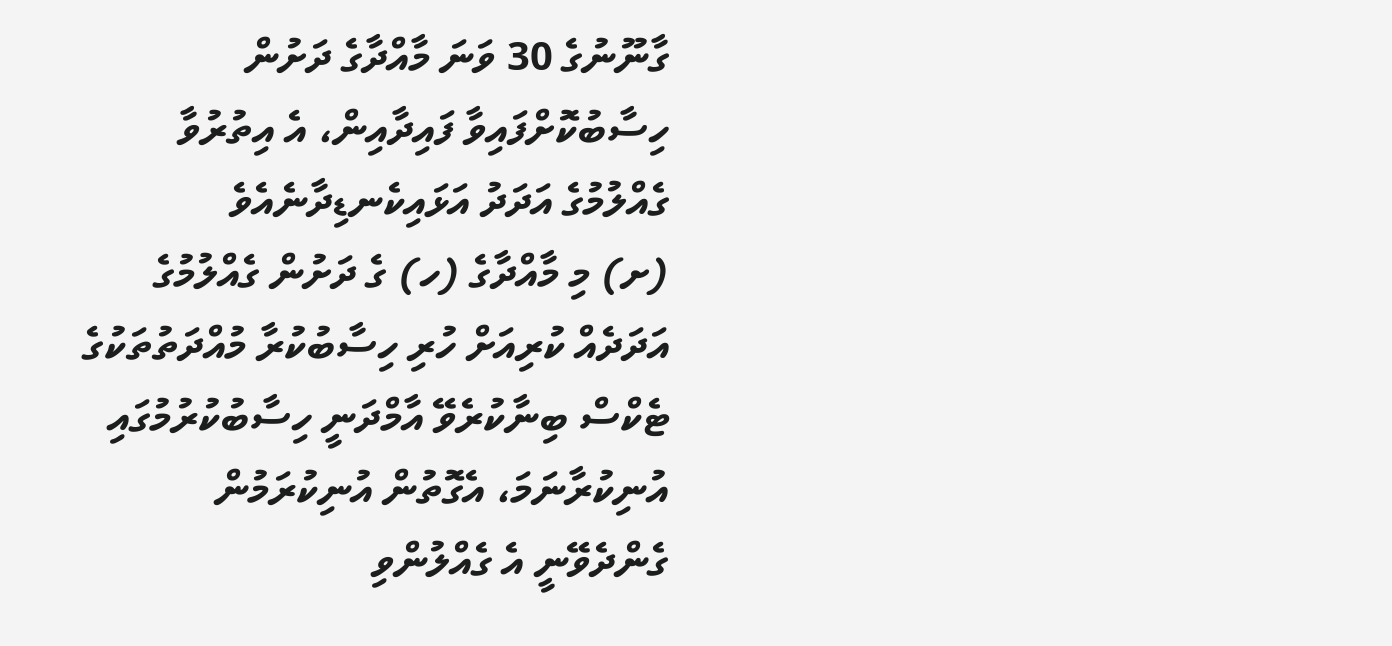ގާނޫނުގެ 30 ވަނަ މާއްދާގެ ދަށުން ހިސާބުކޮށްފައިވާ ފައިދާއިން، އެ އިތުރުވާ ގެއްލުމުގެ އަދަދު އަޅައިކެނޑިދާނެއެވެ
(ށ) މި މާއްދާގެ (ހ) ގެ ދަށުން ގެއްލުމުގެ އަދަދެއް ކުރިއަށް ހުރި ހިސާބުކުރާ މުއްދަތުތަކުގެ ޓެކްސް ބިނާކުރެވޭ އާމްދަނީ ހިސާބުކުރުމުގައި އުނިކުރާނަމަ، އެގޮތުން އުނިކުރަމުން ގެންދެވޭނީ އެ ގެއްލުންވި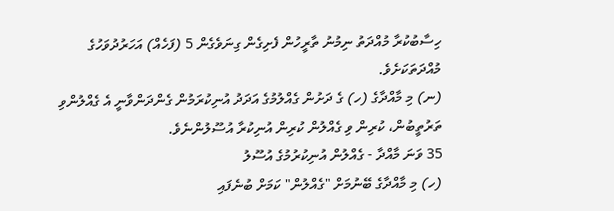ހިސާބުކުރާ މުއްދަތު ނިމުނު ތާރީހުން ފެށިގެން ގިނަވެގެން 5 (ފަހެއް) އަހަރުދުވަހުގެ މުއްދަތަކަށެވެ.
(ނ) މި މާއްދާގެ (ހ) ގެ ދަށުން ގެއްލުމުގެ އަދަދު އުނިކުރަމުން ގެންދަންވާނީ އެ ގެއްލުންވި ތަރުތީބުން، ކުރިން ވި ގެއްލުން ކުރިން އުނިކުރާ އުސޫލުންނެވެ.
35 ވަނަ މާއްދާ - ގެއްލުން އުނިކުރުމުގެ އުސޫލު
(ހ) މި މާއްދާގެ ބޭނުމަށް "ގެއްލުން" ކަމަށް ބުނެފައި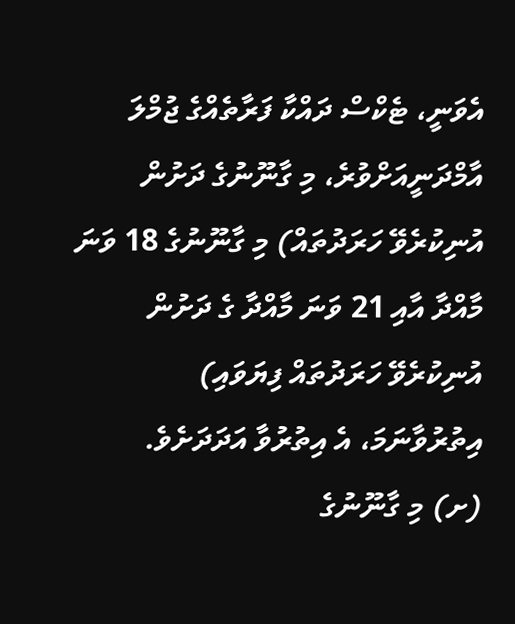އެވަނީ، ޓެކްސް ދައްކާ ފަރާތެއްގެ ޖުމްލަ އާމްދަނީއަށްވުރެ، މި ގާނޫނުގެ ދަށުން އުނިކުރެވޭ ހަރަދުތައް) މި ގާނޫނުގެ 18 ވަނަ މާއްދާ އާއި 21 ވަނަ މާއްދާ ގެ ދަށުން އުނިކުރެވޭ ހަރަދުތައް ފިޔަވައި) އިތުރުވާނަމަ، އެ އިތުރުވާ އަދަދަށެވެ.
(ށ) މި ގާނޫނުގެ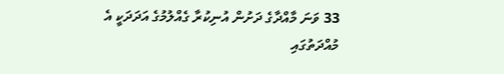33 ވަނަ މާއްދާގެ ދަށުން އުނިކުރާ ގެއްލުމުގެ އަދަދަކީ އެ މުއްދަތުގައި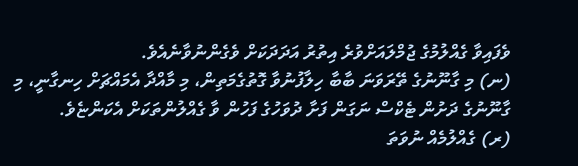ވެފައިވާ ގެއްލުމުގެ ޖުމްލައަށްވުރެ އިތުރު އަދަދަކަށް ވެގެންނުވާނެއެވެ.
(ނ) މި ގާނޫނުގެ ތޭރަވަނަ ބާބާ ހިލާފުނުވާ ގޮތުގެމަތިން، މި މާއްދާ އެމައްޗަށް ހިނގާނީ، މި ގާނޫނުގެ ދަށުން ޓެކްސް ނަގަން ފަށާ ދުވަހުގެ ފަހުން ވާ ގެއްލުންތަކަށް އެކަންޏެވެ.
(ރ) ގެއްލުމެއް ނުވަތަ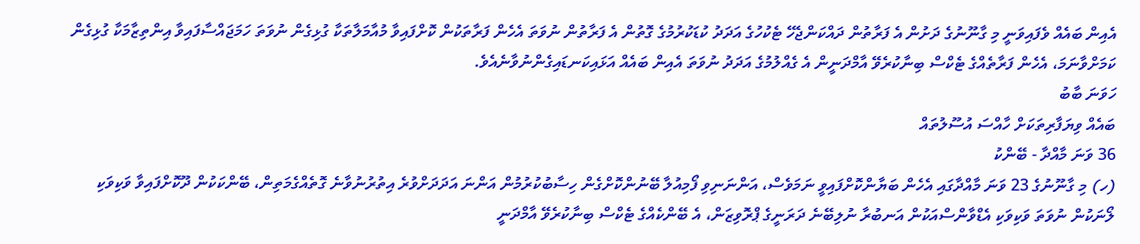އެއިން ބައެއް ވެފައިވަނީ މި ގާނޫނުގެ ދަށުން އެ ފަރާތުން ދައްކަންޖެހޭ ޓެކުހުގެ އަދަދު ކުޑަކުރުމުގެ ގޮތުން އެ ފަރާތުން ނުވަތަ އެހެން ފަރާތަކުން ކޮށްފައިވާ މުއާމަލާތަކާ ގުޅިގެން ނުވަތަ ހަމަޖައްސާފައިވާ އިންތިޒާމަކާ ގުޅިގެން ކަމަށްވާނަމަ، އެހެން ފަރާތެއްގެ ޓެކްސް ބިނާކުރެވޭ އާމްދަނީން އެ ގެއްލުމުގެ އަދަދު ނުވަތަ އެއިން ބައެއް އަޅައިކަނޑައިގެންނުވާނެއެވެ.
ހަވަނަ ބާބު
ބައެއް ވިޔަފާރިތަކަށް ހާއްސަ އުސޫލުތައް
36 ވަނަ މާއްދާ - ބޭންކު
(ހ) މި ގާނޫނުގެ 23 ވަނަ މާއްދާގައި އެހެން ބަޔާންކޮށްފައިވީ ނަމަވެސް، އަންނަނިވި ފޯމިއުލާ ބޭނުންކޮށްގެން ހިސާބުކުރުމުން އަންނަ އަދަދަށްވުރެ އިތުރުނުވާނެ ގޮތެއްގެމަތިން، ބޭންކަކުން ދޫކޮށްފައިވާ ވަކިވަކި ލޯނަކުން ނުވަތަ ވަކިވަކި އެޑްވާންސްއަކުން އަނބުރާ ނުލިބޭނެ ދަރަނީގެ ޕްރޮވިޒަން، އެ ބޭންކެއްގެ ޓެކްސް ބިނާކުރެވޭ އާމްދަނީ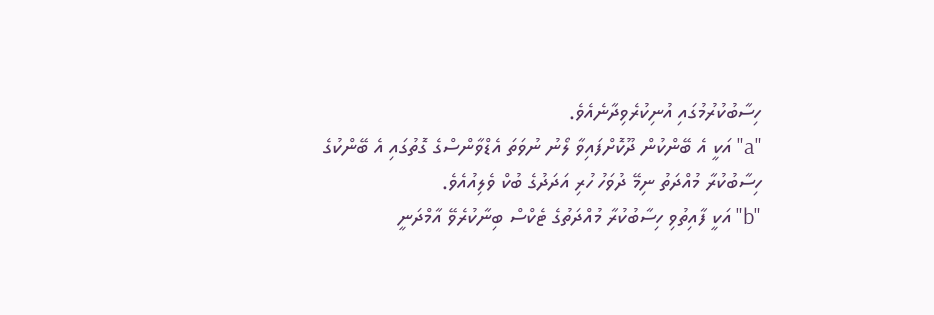ހިސާބުކުރުމުގައި އުނިކުރެވިދާނެއެވެ.
"a" އަކީ އެ ބޭންކުން ދޫކޮށްފައިވާ ލޯނު ނުވަތަ އެޑްވާންސްގެ ގޮތުގައި އެ ބޭންކުގެ ހިސާބުކުރާ މުއްދަތު ނިމޭ ދުވަހު ހުރި އަދަދުގެ ބުކް ވެލިއުއެވެ.
"b" އަކީ ފާއިތުވި ހިސާބުކުރާ މުއްދަތުގެ ޓެކްސް ބިނާކުރެވޭ އާމްދަނީ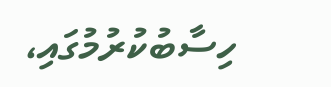ހިސާބުކުރުމުގައި،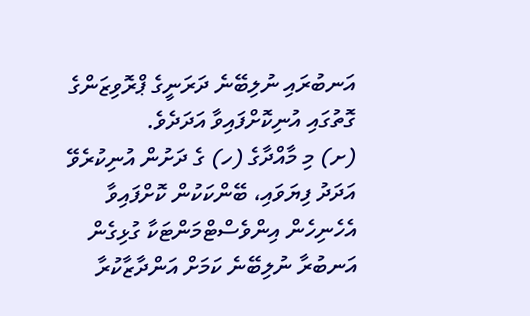އަނބުރައި ނުލިބޭނެ ދަރަނީގެ ޕްރޮވިޒަންގެ ގޮތުގައި އުނިކޮށްފައިވާ އަދަދެވެ.
(ށ) މި މާއްދާގެ (ހ) ގެ ދަށުން އުނިކުރެވޭ އަދަދު ފިޔަވައި، ބޭންކަކުން ކޮށްފައިވާ އެހެނިހެން އިންވެސްޓްމަންޓަކާ ގުޅިގެން އަނބުރާ ނުލިބޭނެ ކަމަށް އަންދާޒާކުރާ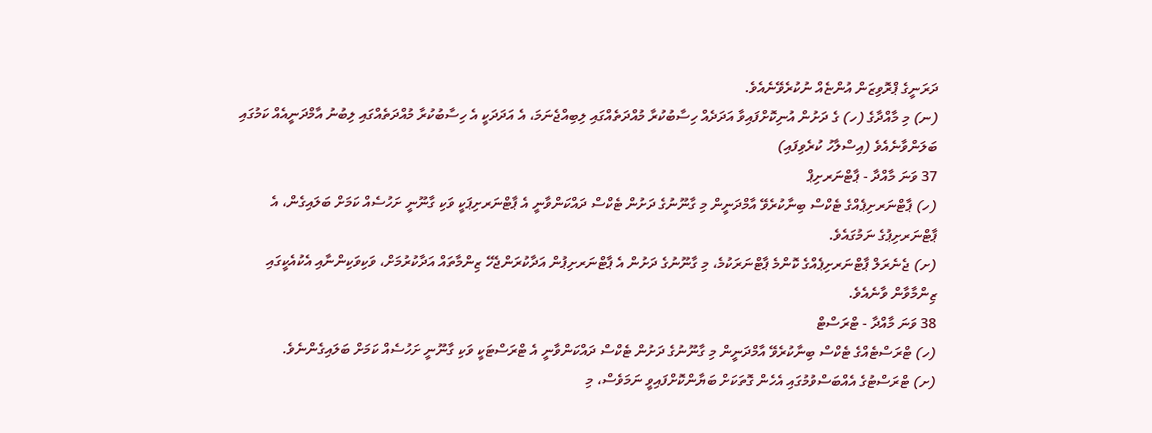ދަރަނީގެ ޕްރޮވިޒަން އުންޏެއް ނުކުރެވޭނެއެވެ.
(ނ) މި މާއްދާގެ (ހ) ގެ ދަށުން އުނިކޮށްފައިވާ އަދަދެއް ހިސާބުކުރާ މުއްދަތެއްގައި ލިބިއްޖެނަމަ، އެ އަދަދަކީ އެ ހިސާބުކުރާ މުއްދަތެއްގައި ލިބުނު އާމްދަނީއެއް ކަމުގައި ބަލަންވާނެއެވެ (އިސްލާހު ކުރެވިފައި)
37 ވަނަ މާއްދާ - ޕާޓްނަރށިޕް
(ހ) ޕާޓްނަރށިޕެއްގެ ޓެކްސް ބިނާކުރެވޭ އާމްދަނީން މި ގާނޫނުގެ ދަށުން ޓެކްސް ދައްކަންވާނީ އެ ޕާޓްނަރށިޕަކީ ވަކި ގާނޫނީ ށަހުސެއް ކަމަށް ބަލައިގެން، އެ ޕާޓްނަރށިޕުގެ ނަމުގައެވެ.
(ށ) ޖެނެރަލް ޕާޓްނަރށިޕެއްގެ ކޮންމެ ޕާޓްނަރަކުމެ، މި ގާނޫނުގެ ދަށުން އެ ޕާޓްނަރށިޕުން އަދާކުރަންޖެހޭ ޒިންމާތައް އަދާކުރުމަށް، ވަކިވަކިންނާއި އެކުއެކީގައި ޒިންމާވާން ވާނެއެވެ.
38 ވަނަ މާއްދާ - ޓްރަސްޓް
(ހ) ޓްރަސްޓެއްގެ ޓެކްސް ބިނާކުރެވޭ އާމްދަނީން މި ގާނޫނުގެ ދަށުން ޓެކްސް ދައްކަންވާނީ އެ ޓްރަސްޓަކީ ވަކި ގާނޫނީ ށަހުސެއް ކަމަށް ބަލައިގެންނެވެ.
(ށ) ޓްރަސްޓުގެ އެއްބަސްވުމުގައި އެހެން ގޮތަކަށް ބަޔާންކޮށްފައިވީ ނަމަވެސް، މި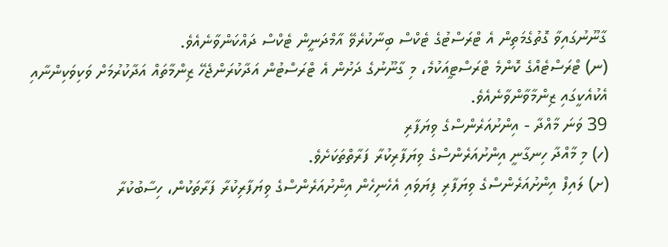ގާނޫނުގައިވާ ގޮތުގެމަތިން އެ ޓްރަސްޓުގެ ޓެކްސް ބިނާކުރެވޭ އާމްދަނީން ޓެކްސް ދައްކަންވާނެއެވެ.
(ނ) ޓްރަސްޓެއްގެ ކޮންމެ ޓްރަސްޓީއަކުމެ، މި ގާނޫނުގެ ދަށުން އެ ޓްރަސްޓުން އަދާކުރަންޖެހޭ ޒިންމާތައް އަދާކުރުމަށް ވަކިވަކިންނާއި އެކުއެކީގައި ޒިންމާވާންވާނެއެވެ.
39 ވަނަ މާއްދާ - އިންށުއަރެންސްގެ ވިޔަފާރި
(ހ) މި މާއްދާ ހިނގާނީ އިންށުއަރެންސްގެ ވިޔަފާރިކުރާ ފަރާތްތަކަށެވެ.
(ށ) ލައިފް އިންށުއަރެންސްގެ ވިޔަފާރި ފިޔަވައި އެހެނިހެން އިންށުއަރެންސްގެ ވިޔަފާރިކުރާ ފަރާތަކުން، ހިސާބުކުރާ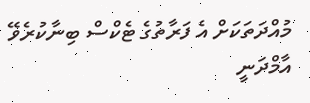މުއްދަތަކަށް އެ ފަރާތުގެ ޓެކްސް ބިނާކުރެވޭ އާމްދަނީ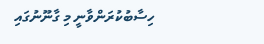ހިސާބުކުރަންވާނީ މި ގާނޫނުގައި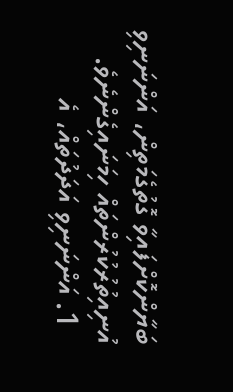ބަޔާންކޮށްފައިވާ ގޮތުގެމަތިން، އަންނަނިވި އުނިއިތުރުކުރުންތައް ހިމަނައިގެންނެވެ.
  1. އަންނަނިވި އަދަދުތައް، އެ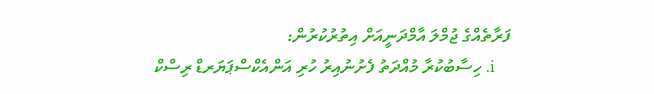ފަރާތެއްގެ ޖުމްލަ އާމްދަނީއަށް އިތުރުކުރުން:
    i. ހިސާބުކުރާ މުއްދަތު ފެށުނުއިރު ހުރި އަންއެކްސްޕަޔަރޑް ރިސްކް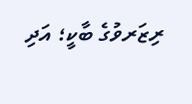ރިޒަރވުގެ ބާކީ؛ އަދި